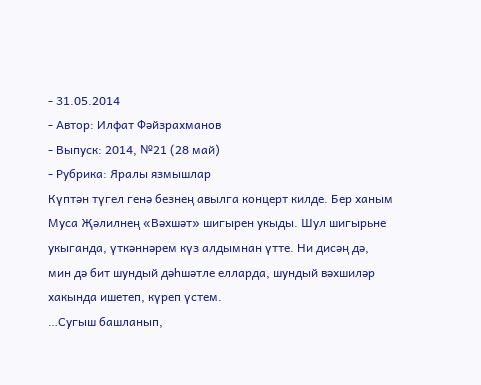- 31.05.2014
- Автор: Илфат Фәйзрахманов
- Выпуск: 2014, №21 (28 май)
- Рубрика: Яралы язмышлар
Күптән түгел генә безнең авылга концерт килде. Бер ханым Муса Җәлилнең «Вәхшәт» шигырен укыды. Шул шигырьне укыганда, үткәннәрем күз алдымнан үтте. Ни дисәң дә, мин дә бит шундый дәһшәтле елларда, шундый вәхшиләр хакында ишетеп, күреп үстем.
…Сугыш башланып,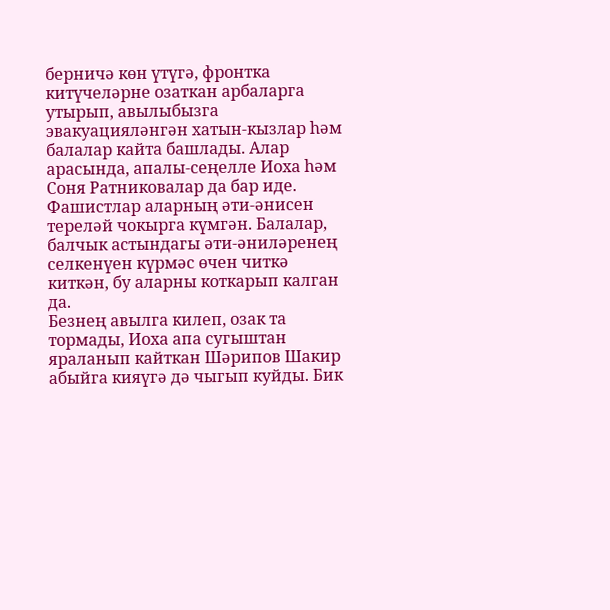берничә көн үтүгә, фронтка китүчеләрне озаткан арбаларга утырып, авылыбызга эвакуацияләнгән хатын-кызлар һәм балалар кайта башлады. Алар арасында, апалы-сеңелле Иоха һәм Соня Ратниковалар да бар иде. Фашистлар аларның әти-әнисен тереләй чокырга күмгән. Балалар, балчык астындагы әти-әниләренең селкенүен күрмәс өчен читкә киткән, бу аларны коткарып калган да.
Безнең авылга килеп, озак та тормады, Иоха апа сугыштан яраланып кайткан Шәрипов Шакир абыйга кияүгә дә чыгып куйды. Бик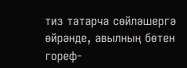тиз татарча сөйләшергә өйрәнде, авылның бөтен гореф-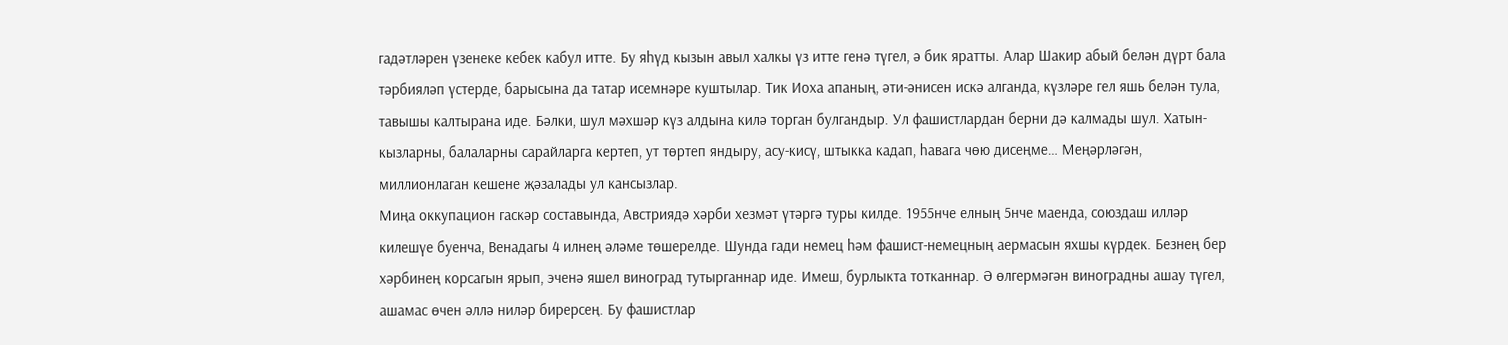гадәтләрен үзенеке кебек кабул итте. Бу яһүд кызын авыл халкы үз итте генә түгел, ә бик яратты. Алар Шакир абый белән дүрт бала тәрбияләп үстерде, барысына да татар исемнәре куштылар. Тик Иоха апаның, әти-әнисен искә алганда, күзләре гел яшь белән тула, тавышы калтырана иде. Бәлки, шул мәхшәр күз алдына килә торган булгандыр. Ул фашистлардан берни дә калмады шул. Хатын-кызларны, балаларны сарайларга кертеп, ут төртеп яндыру, асу-кисү, штыкка кадап, һавага чөю дисеңме… Меңәрләгән, миллионлаган кешене җәзалады ул кансызлар.
Миңа оккупацион гаскәр составында, Австриядә хәрби хезмәт үтәргә туры килде. 1955нче елның 5нче маенда, союздаш илләр килешүе буенча, Венадагы 4 илнең әләме төшерелде. Шунда гади немец һәм фашист-немецның аермасын яхшы күрдек. Безнең бер хәрбинең корсагын ярып, эченә яшел виноград тутырганнар иде. Имеш, бурлыкта тотканнар. Ә өлгермәгән виноградны ашау түгел, ашамас өчен әллә ниләр бирерсең. Бу фашистлар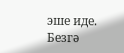эше иде. Безгә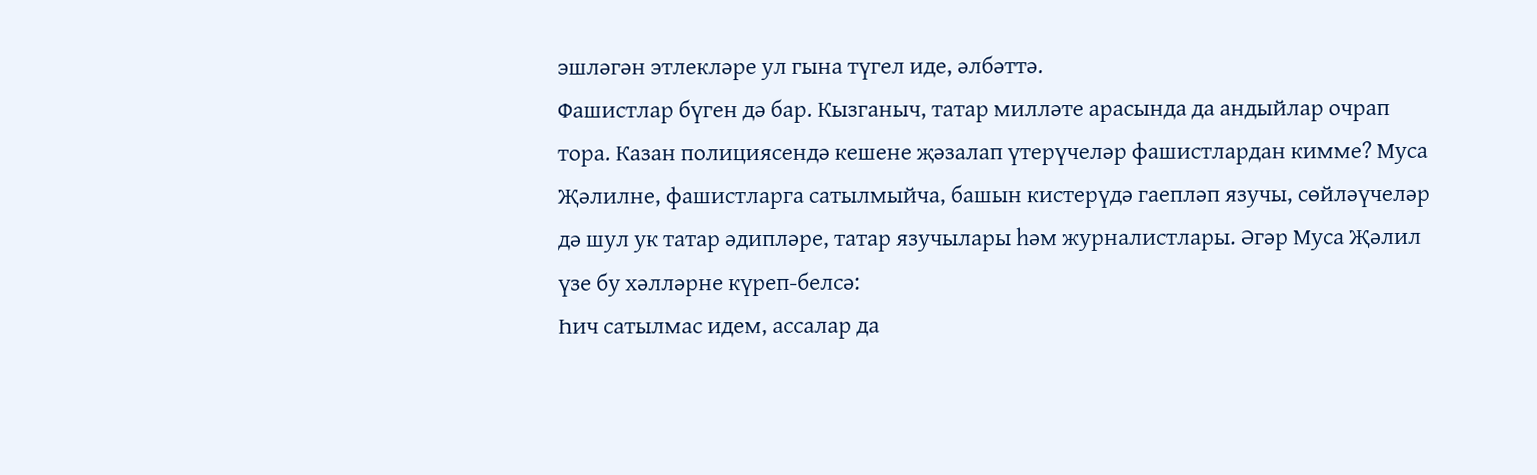эшләгән этлекләре ул гына түгел иде, әлбәттә.
Фашистлар бүген дә бар. Кызганыч, татар милләте арасында да андыйлар очрап тора. Казан полициясендә кешене җәзалап үтерүчеләр фашистлардан кимме? Муса Җәлилне, фашистларга сатылмыйча, башын кистерүдә гаепләп язучы, сөйләүчеләр дә шул ук татар әдипләре, татар язучылары һәм журналистлары. Әгәр Муса Җәлил үзе бу хәлләрне күреп-белсә:
Һич сатылмас идем, ассалар да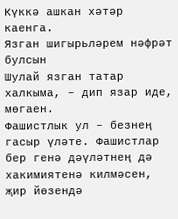Күккә ашкан хәтәр каенга.
Язган шигырьләрем нәфрәт булсын
Шулай язган татар халкыма, – дип язар иде, мөгаен.
Фашистлык ул – безнең гасыр үләте. Фашистлар бер генә дәүләтнең дә хакимиятенә килмәсен, җир йөзендә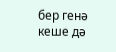бер генә кеше дә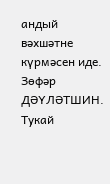андый вәхшәтне күрмәсен иде.
Зөфәр ДӘҮЛӘТШИН.
Тукай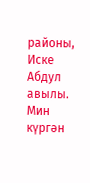районы, Иске Абдул авылы.
Мин күргән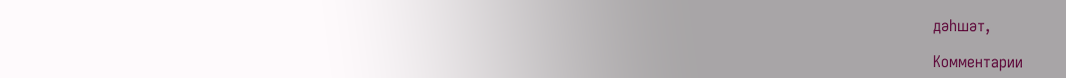дәһшәт,

Комментарии